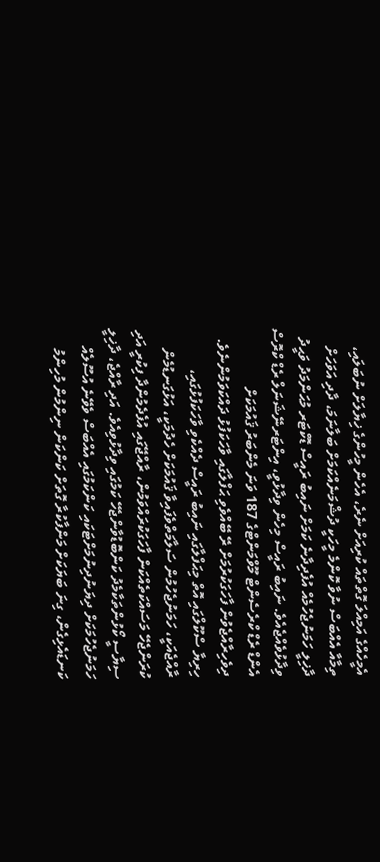އެމީހެއްގެ އަމިއްލަ ގޮތްތައް ކުރިއަށް ނެރެ، އެހެން މީހުންގެ ޚިޔާލަށް ނުބަލައި، ތިމާއާ އެއްބަސް ނުވާ ކޮންމެ މީހަކީ ދުޝްމަނެއްކަމަށް ބަލާނަމަ، ދާދި އަވަހަށް ދާޚިލީ ހަމަނުޖެހުމެއް އުފެދިދާނެ ކަމަށް ނައިބު ރައީސް ޑޮކްޓަރ މުޙަންމަދު ވަޙީދު ވިދާޅުވެއްޖެއެވެ. ނައިބު ރައީސް މިހެން ވިދާޅުވީ، އިންޓަރނޭޝަނަލް ރެޑް ކްރޮސް އެންޑް ރެޑް ކްރެސެންޓް މޫވްމަންޓްގެ 187 ވަނަ މެންބަރު ޤައުމަކަށް ދިވެހިރާއްޖެވުން ފާހަގަކުރުމަށް ރޭ ބޭއްވެވި ޙަފްލާގައި ވާހަކަފުޅު ދައްކަވަމުންނެވެ.
ހިރިޔާ ސްކޫލްގައި އޮތް މިޙަފްލާގައި ނައިބު ރައީސް ދެއްކެވި ވާހަކަފުޅުގައި، ރާއްޖެއަކީ، ހަމަނުޖެހުމުން ސަލާމަތްވެފައިވާ ޤައުމަކަށް ހެދުމަކީ، އަޅުގަނޑުމެން ކުރަންޖެހޭ މަސައްކަތެއްކަން ފާހަގަކުރައްވަމުން، ރާއްޖޭގައި އުފެދެމުންދާ ފިކުރީ އަދި ސިޔާސީ ކޯޅުންތަކާމެދު ކަންބޮޑުވާންޖެހޭ ކަމުގައި ވިދާޅުވިއެވެ. އަދި ރާއްޖެ، ދާޚިލީ ހަމަނުޖެހުމަކަށް ދިޔަނުދިނުމަށްޓަކައި ކަންކަމުގައި އެއްބަސް ވެވޭނެ އުސޫލެއް ކަނޑައެޅިގެން، ގިނަ ބަޔަކަށް މަންފާކުރާ ގޮތަށް ކަންކަން ނިންމުން މުހިންމު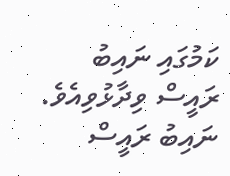ކަމުގައި ނައިބު ރައީސް ވިދާޅުވިއެވެ. ނައިބު ރައީސް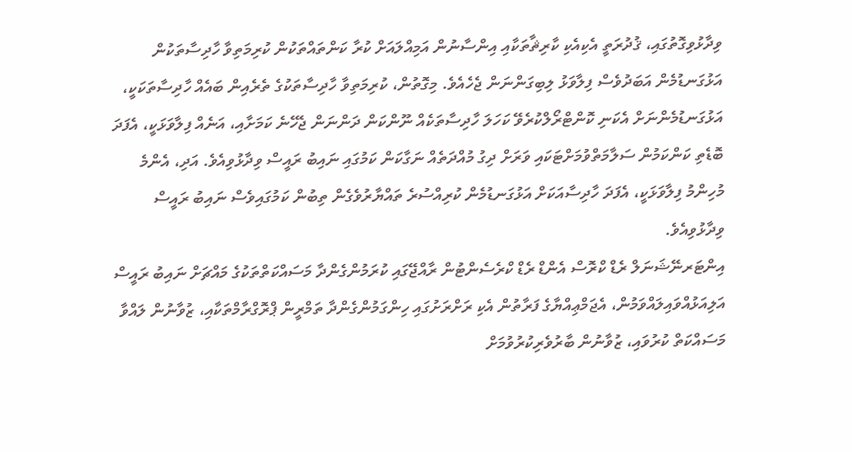ވިދާޅުވިގޮތުގައި، ޤުދުރަތީ އެކިއެކި ކާރިޘާތަކާއި އިންސާނުން އަމިއްލައަށް ކުރާ ކަންތައްތަކުން ކުރިމަތިވާ ހާދިސާތަކުން އަޅުގަނޑުމެން އަބަދުވެސް ފިލާވަޅު ލިބިގަންނަން ޖެހެއެވެ. މިގޮތުން، ކުރިމަތިވާ ހާދިސާތަކުގެ ތެރެއިން ބައެއް ހާދިސާތަކަކީ، އަޅުގަނޑުމެންނަށް އެކަނި ކޮންޓްރޯލްކުރެވޭ ކަހަލަ ހާދިސާތަކެއް ނޫންކަން ދަންނަން ޖެހޭނެ ކަމަށާއި، އަނެއް ފިލާވަޅަކީ، އެފަދަ ބޮޑެތި ކަންކަމުން ސަލާމަތްވުމަށްޓަކައި ވަރަށް ދިގު މުއްދަތެއް ނަގާކަން ކަމުގައި ނައިބު ރައީސް ވިދާޅުވިއެވެ. އަދި، އެންމެ މުހިންމު ފިލާވަޅަކީ، އެފަދަ ހާދިސާއަކަށް އަޅުގަނޑުމެން ކުރިއްސުރެ ތައްޔާރުވެގެން ތިބުން ކަމުގައިވެސް ނައިބު ރައީސް ވިދާޅުވިއެވެ.
އިންޓަރނޭޝަނަލް ރެޑް ކްރޮސް އެންޑް ރެޑް ކްރެސެންޓުން ރާއްޖޭގައި ކުރަމުންގެންދާ މަސައްކަތްތަކުގެ މައްޗަށް ނައިބު ރައީސް އަލިއަޅުއްވައިލައްވަމުން، އެޖަމްޢިއްޔާގެ ފަރާތުން އެކި ރަށްރަށުގައި ހިންގަމުންގެންދާ ތަމްރީން ޕްރޮގްރާމްތަކާއި، ޒުވާނުން ލައްވާ މަސައްކަތް ކުރުވައި، ޒުވާނުން ބާރުވެރިކުރުވުމަށް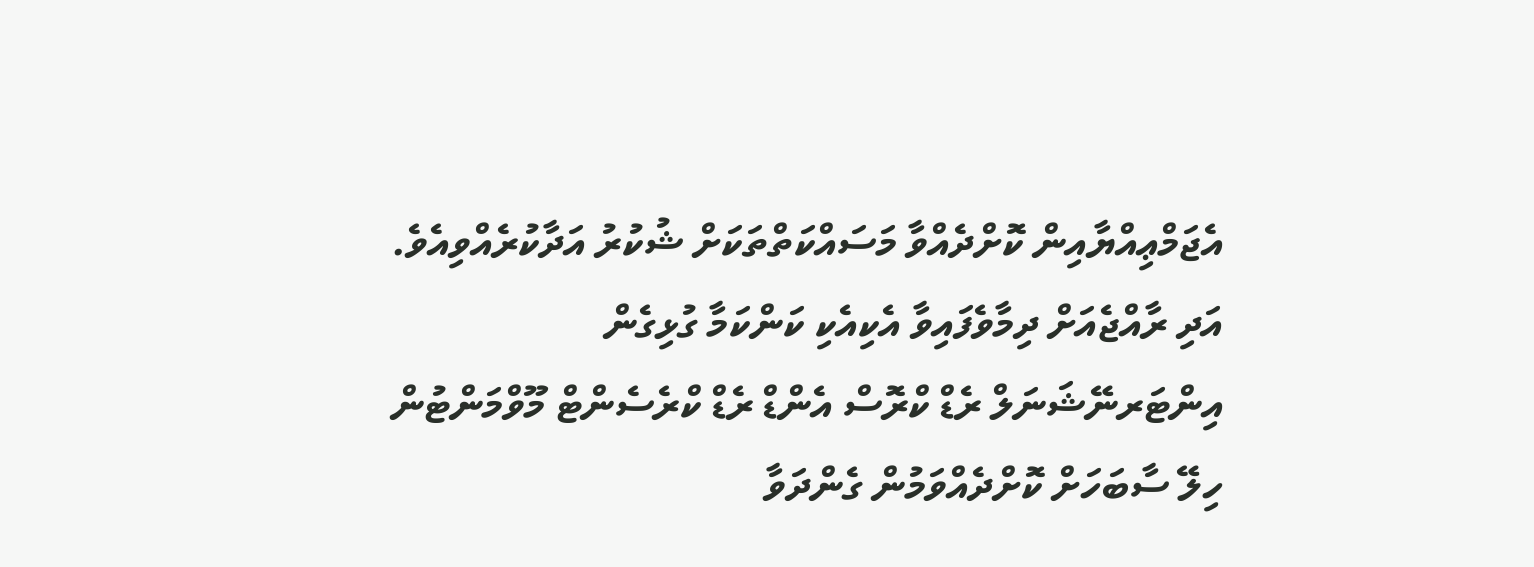އެޖަމްޢިއްޔާއިން ކޮށްދެއްވާ މަސައްކަތްތަކަށް ޝުކުރު އަދާކުރެއްވިއެވެ. އަދި ރާއްޖެއަށް ދިމާވެފައިވާ އެކިއެކި ކަންކަމާ ގުޅިގެން އިންޓަރނޭޝަނަލް ރެޑް ކްރޮސް އެންޑް ރެޑް ކްރެސެންޓް މޫވްމަންޓުން ހިލޭ ސާބަހަށް ކޮށްދެއްވަމުން ގެންދަވާ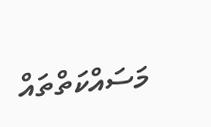މަސައްކަތްތައް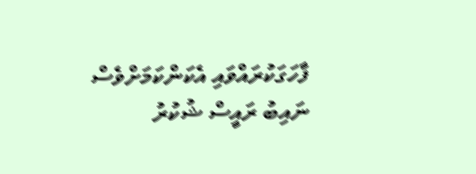ފާހަގަކުރައްވައި އެކަންކަމަށްވެސް ނައިބު ރައީސް ޝުކުރު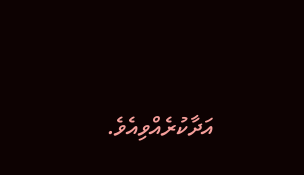އަދާކުރެއްވިއެވެ.